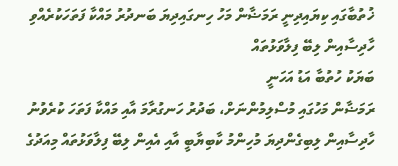ޚުތުބާގައި ކިޔައިދިނީ ރަމަޟާން މަހު ހިނގައިދިޔަ ބަނދުރު މައްކާ ފަތަހަކުރެއްވި ހާދިސާއިން ލިބޭ ފިލާވަޅުތައް
ބަޔަކު ހުތުބާ އަޑު އަހަނީ
ރަމަޟާން މަހުގައި މުސްލިމުންނަށް، ބަދުރު ހަނގުރާމަ އާއި މައްކާ ފަތަހަ ކުރެވުނު ހާދިސާއިން ލިބިގެންދިޔަ މުހިންމު ކާބިޔާބީ އާއި އެއިން ލިބޭ ފިލާވަޅުތައް މިއަދުގެ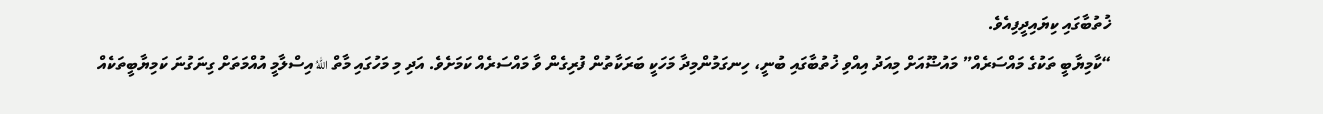ޚުތުބާގައި ކިޔައިދީފިއެވެ.
“ކާމިޔާބީ ތަކުގެ މައްސަރެއް” މައުޟޫއަށް މިއަދު އިއްވި ޚުތުބާގައި ބުނީ، ހިނގަމުންމިދާ މަހަކީ ބަރަކާތުން ފުރިގެން ވާ މައްސަރެއް ކަމަށެވެ. އަދި މި މަހުގައި މާތް اللهُ އިސްލާމީ އުއްމަތަށް ގިނަގުނަ ކަމިޔާބީތަކެއް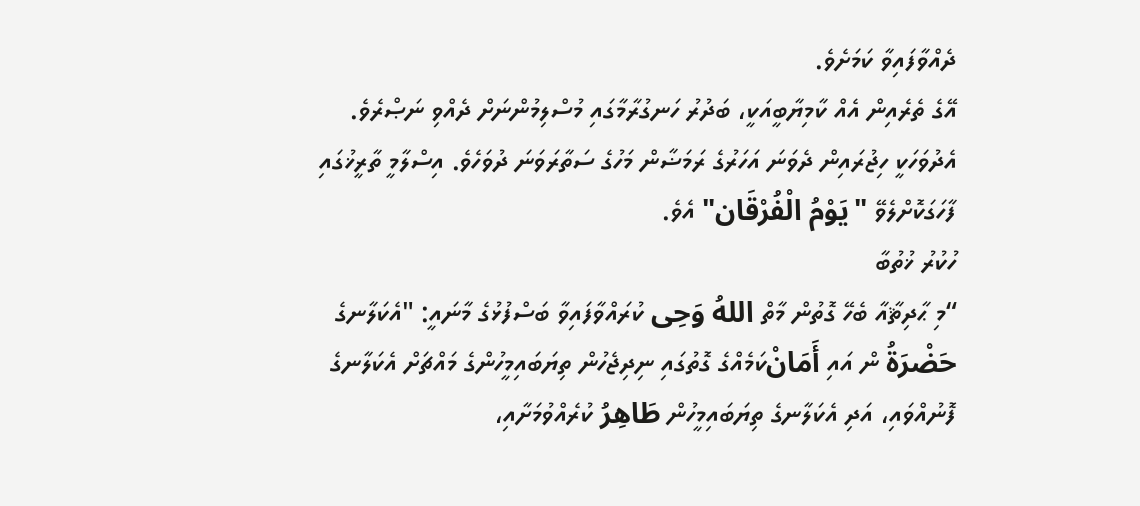ދެއްވާފައިވާ ކަމަށެވެ.
އޭގެ ތެރެއިން އެއް ކާމިޔާބީއަކީ، ބަދުރު ހަނގުރާމާގައި މުސްލިމުންނަށް ދެއްވި ނަޞްރެވެ. އެދުވަހަކީ ހިޖުރައިން ދެވަނަ އަހަރުގެ ރަމަޟާން މަހުގެ ސަތާރަވަނަ ދުވަހެވެ. އިސްލާމީ ތާރީޚުގައި ފާހަގަކޮށްލެވޭ "يَوْمُ الْفُرْقَان" އެވެ.
ހުކުރު ޚުތުބާ
“މި ޙާދިޘާއާ ބެހޭ ގޮތުން މާތް اللهُ وَحِى ކުރައްވާފައިވާ ބަސްފުޅުގެ މާނައީ: "އެކަލާނގެ حَضْرَةُ ން އައި أَمَانْކަމެއްގެ ގޮތުގައި ނިދިޖެހުން ތިޔަބައިމީހުންގެ މައްޗަށް އެކަލާނގެ ފޮނުއްވައި، އަދި އެކަލާނގެ ތިޔަބައިމީހުން طَاهِرُ ކުރެއްވުމަށާއި،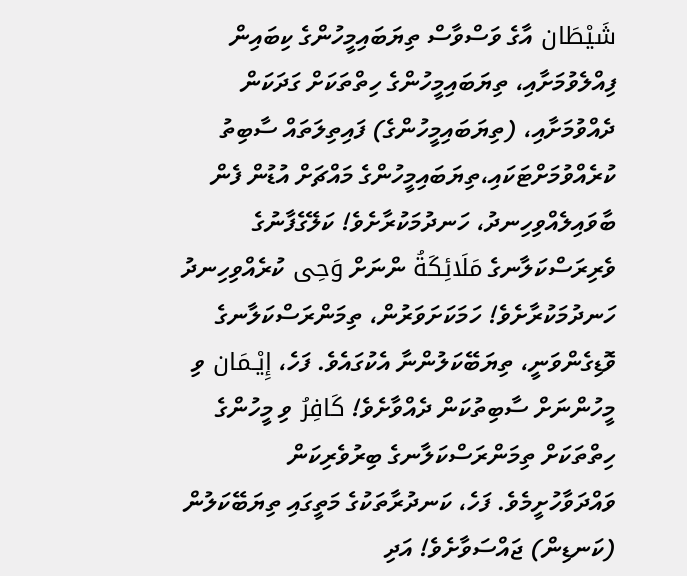شَيْطَان އާގެ ވަސްވާސް ތިޔަބައިމީހުންގެ ކިބައިން ފިއްލެވުމަށާއި، ތިޔަބައިމީހުންގެ ހިތްތަކަށް ގަދަކަން ދެއްވުމަށާއި، (ތިޔަބައިމީހުންގެ) ފައިތިލަތައް ސާބިތު ކުރެއްވުމަށްޓަކައި،ތިޔަބައިމީހުންގެ މައްޗަށް އުޑުން ފެން ބާވައިލެއްވިހިނދު، ހަނދުމަކުރާށެވެ! ކަލޭގެފާނުގެ ވެރިރަސްކަލާނގެ مَلَائِكَةُ ންނަށް وَحِى ކުރެއްވިހިނދު ހަނދުމަކުރާށެވެ! ހަމަކަށަވަރުން، ތިމަންރަސްކަލާނގެ ވޮޑިގެންވަނީ، ތިޔަބޭކަލުންނާ އެކުގައެވެ. ފަހެ، إِيْـمَان ވި މީހުންނަށް ސާބިތުކަން ދެއްވާށެވެ! كَافِرُ ވި މީހުންގެ ހިތްތަކަށް ތިމަންރަސްކަލާނގެ ބިރުވެރިކަން ވައްދަވާހުށީމެވެ. ފަހެ، ކަނދުރާތަކުގެ މަތީގައި ތިޔަބޭކަލުން (ކަނޑިން) ޖައްސަވާށެވެ! އަދި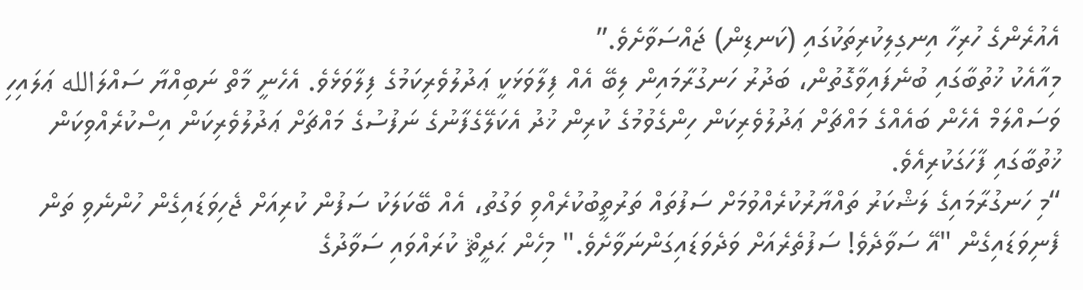އެއުރެންގެ ހުރިހާ އިނގިލިކުރިތަކުގައި (ކަނޑިން) ޖައްސަވާށެވެ.”
މިއާއެކު ޚުތުބާގައި ބުނެފައިވާގޮތުން، ބަދުރު ހަނގުރާމައިން ލިބޭ އެއް ފިލާވަޅަކީ ޢަދުލުވެރިކަމުގެ ފިލާވަޅެވެ. އެހެނީ މާތް ނަބިއްޔާ ސައްލަالله ޢަލައިހި ވަސައްލަމް އެހެން ބައެއްގެ މައްޗަށް ޢަދުލުވެރިކަން ހިންގެވުމުގެ ކުރިން ޚުދު އެކަލޭގެފާނުގެ ނަފުސުގެ މައްޗަށް ޢަދުލުވެރިކަން އިސްކުރެއްވިކަން ޚުތުބާގައި ފާހަގަކުރިއެވެ.
“މި ހަނގުރާމައިގެ ލަޝްކަރު ތައްޔާރުކުރެއްވުމަށް ސަފުތައް ތަރުތީބުކުރެއްވި ވަގުތު، އެއް ބޭކަލަކު ސަފުން ކުރިއަށް ޖެހިވަޑައިގެން ހުންނެވި ތަން ފެނިވަޑައިގެން "އޭ ސަވާދެވެ! ސަފުތެރެއަށް ވަދެވަޑައިގަންނަވާށެވެ." މިހެން ޙަދީޘް ކުރައްވައި ސަވާދުގެ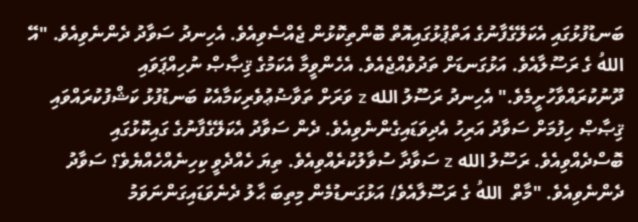ބަނޑުފުޅުގައި އެކަލޭގެފާނުގެ އަތްޕުޅުގައިއޮތް ބޮންތިކޮޅުން ޖެއްސެވިއެވެ. އެހިނދު ސަވާދު ދެންނެވިއެވެ. "އޭ اللهُ ގެ ރަސޫލާއެވެ. އަޅުގަނޑަށް ތަދުވެއްޖެއެވެ. އެހެންވީމާ އެކަމުގެ ޤިޞާޞް ނުހިއްޕަވައި ދޫނުކުރައްވާހުށީމެވެ." އެހިނދު ރަސޫލު الله z ވަރަށް ތަވާޟުޢުވެރިކަމާއެކު ބަނޑުފުޅު ކަޝްފުކުރައްވައި ޤިޞާޞް ހިފުމަށް ސަވާދު އަރިހު އެދިވަޑައިގެންނެވިއެވެ. ދެން ސަވާދު އެކަލޭގެފާނުގެ ގައިކޮޅުގައި ބޮސްދެއްވިއެވެ. ރަސޫލު الله z ސަވާދާ ސުވާލުކުރެއްވިއެވެ. ތިޔަ ހެއްދެވީ ކިހިނެއްހެއްޔެވެ؟ ސަވާދު ދެންނެވިއެވެ. "މާތް  اللهُ ގެ ރަސޫލާއެވެ! އަޅުގަނޑުމެން މިތިބަ ޙާލު ދެނެވަޑައިގަންނަވަމު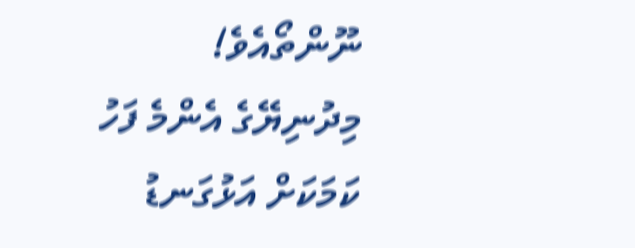ނޫންތޯއެވެ! މިދުނިޔޭގެ އެންމެ ފަހު ކަމަކަށް އަޅުގަނޑު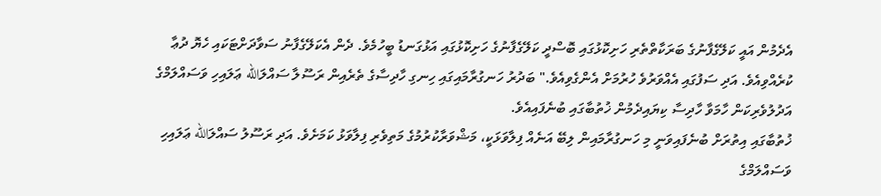އެދެމުން އައީ ކަލޭގެފާނުގެ ބަރަކާތްތެރި ހަށިކޮޅުގައި ބޮސްދީ ކަލޭގެފާނުގެ ހަށިކޮޅުގައި އަޅުގަނޑު ބީހުމެވެ. ދެން އެކަލޭގެފާނު ސަވާދަށްޓަކައި ހެޔޮ ދުޢާ ކުރެއްވިއެވެ. އަދި ސަފުގައި އެއްވަރުވެ ހުރުމަށް އެންގެވިއެވެ." ބަދުރު ހަނގުރާމައިގައި ހިނގި ހާދިސާގެ ތެރެއިން ރަސޫލާ ސައްލަالله ޢަލައިހި ވަސައްލަމްގެ އަދުލުވެރިކަން ހާމަވާ ހާދިސާ ކިޔައިދެމުން ޚުތުބާގައި ބުނެފައިއެވެ.
ޚުތުބާގައި އިތުރަށް ބުނެފައިވަނީ މި ހަނގުރާމައިން ލިބޭ އަނެއް ފިލާވަޅަކީ، މަޝްވަރާކުރުމުގެ މަތިވެރި ފިލާވަޅު ކަމަށެވެ. އަދި ރަސޫލު ސައްލަالله ޢަލައިހި ވަސައްލަމްގެ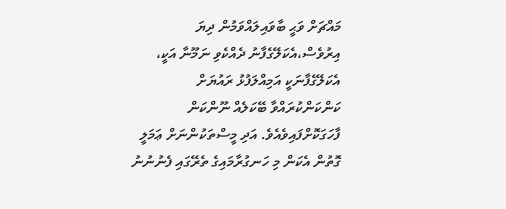މައްޗަށް ވަޙީ ބާވައިލައްވަމުން ދިޔަ އިރުވެސް،އެކަލޭގެފާނު ދެއްކެވި ނަމޫނާ އަކީ، އެކަލޭގެފާނަކީ އަމިއްލަފުޅު ރައުޔަށް ކަންކަންކުރައްވާ ބޭކަލެއް ނޫންކަން ފާހަގަކޮށްފައިވެއެވެ. އަދި މީސްތަކުންނަށް ޢަމަލީ ގޮތުން އެކަން މި ހަނގުރާމައިގެ ތެރޭގައި ފެނުނުނު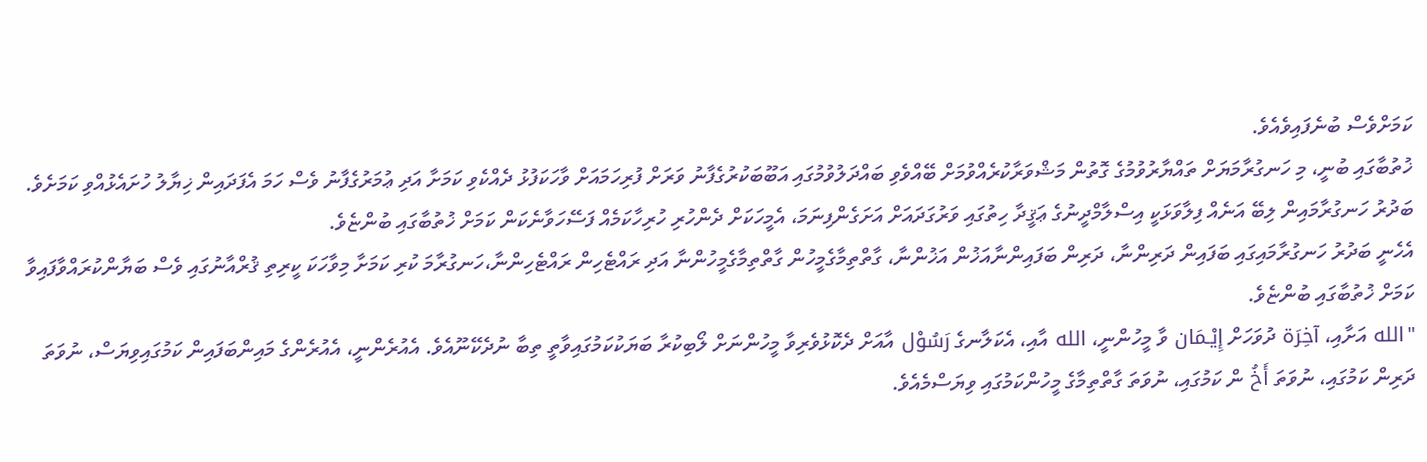ކަމަށްވެސް ބުނެފައިވެއެވެ.
ޚުތުބާގައި ބުނީ، މި ހަނގުރާމަޔަށް ތައްޔާރުވުމުގެ ގޮތުން މަޝްވަރާކުރެއްވުމަށް ބޭއްވެވި ބައްދަލުވުމުގައި އަބޫބަކުރުގެފާނު ވަރަށް ފުރިހަމައަށް ވާހަކަފުޅު ދެއްކެވި ކަމަށާ އަދި ޢުމަރުގެފާނު ވެސް ހަމަ އެފަދައިން ޚިޔާލު ހުށައެޅުއްވި ކަމަށެވެ.
ބަދުރު ހަނގުރާމައިން ލިބޭ އަނެއް ފިލާވަޅަކީ އިސްލާމްދީނުގެ ޢަޤީދާ ހިތުގައި ވަރުގަދައަށް އަށަގެންފިނަމަ، އެމީހަކަށް ދެންހުރި ހުރިހާކަމެއް ފަސޭހަވާނެކަން ކަމަށް ޚުތުބާގައި ބުންޏެވެ.
އެހެނީ ބަދުރު ހަނގުރާމައިގައި ބަފައިން ދަރިންނާ، ދަރިން ބަފައިންނާއަޚުން އަޚުންނާ، ގާތްތިމާގެމީހުން ގާތްތިމާގެމީހުންނާ އަދި ރައްޓެހިން ރައްޓެހިންނާ،ހަނގުރާމަ ކުރި ކަމަށާ މިވާހަކަ ކީރިތި ޤުރްއާނުގައި ވެސް ބަޔާންކުރައްވާފައިވާ ކަމަށް ޚުތުބާގައި ބުންޏެވެ.
"الله އަށާއި، آخِرَة ދުވަހަށް إِيْـمَان ވާ މީހުންނީ، الله އާއި، އެކަލާނގެ رَسُوْل އާއަށް ދެކޮޅުވެރިވާ މީހުންނަށް ލޯބިކުރާ ބަޔަކުކަމުގައިވާތީ ތިބާ ނުދެކޭނޫއެވެ. އެއުރެންނީ، އެއުރެންގެ މައިންބަފައިން ކަމުގައިވިޔަސް، ނުވަތަ ދަރިން ކަމުގައި، ނުވަތަ أَخُ ން ކަމުގައި، ނުވަތަ ގާތްތިމާގެ މީހުންކަމުގައި ވިޔަސްމެއެވެ.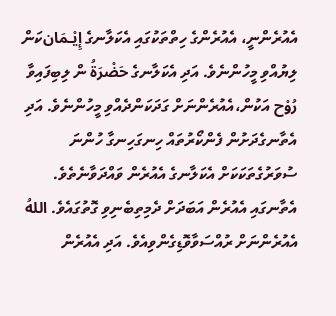އެއުރެންނީ، އެއުރެންގެ ހިތްތަކުގައި އެކަލާނގެ إِيْـمَانކަން ލިޔުއްވި މީހުންނެވެ. އަދި އެކަލާނގެ حَضْرَةُ ން ލިބިފައިވާ رُوْح އަކުން،އެއުރެންނަށް ގަދަކަންދެއްވި މީހުންނެވެ. އަދި އެތާނގެދަށުން ފެންކޯރުތައް ހިނގަހިނގާ ހުންނަ ސުވަރުގެތަކަކަށް އެކަލާނގެ އެއުރެން ވައްދަވާނެތެވެ. އެތާނގައި އެއުރެން އަބަދަށް ދެމިތިބެނިވި ގޮތުގައެވެ. اللهُ އެއުރެންނަށް ރުއްސަވާވޮޑިގެންވިއެވެ. އަދި އެއުރެން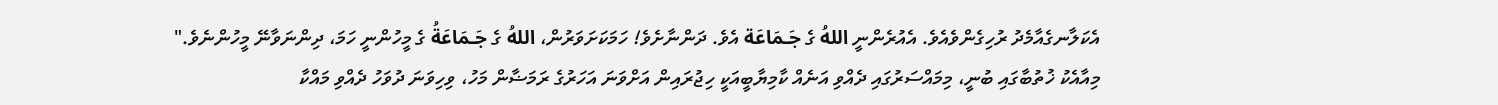އެކަލާނގެއާމެދު ރުހިގެންވެއެވެ. އެއުރެންނީ اللهُ ގެ جَـمَاعَة އެވެ. ދަންނާށެވެ! ހަމަކަށަވަރުން، اللهُ ގެ جَـمَاعَةُ ގެ މީހުންނީ ހަމަ، ދިންނަވާނޭ މީހުންނެވެ."
މިއާއެކު ޚުތުބާގައި ބުނީ، މިމައްސަރުގައި ދެއްވި އަނެއް ކާމިޔާބީއަކީ ހިޖުރައިން އަށްވަނަ އަހަރުގެ ރަމަޟާން މަހު، ވިހިވަނަ ދުވަހު ދެއްވި މައްކާ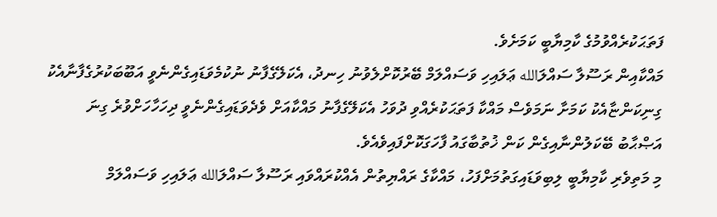ފަތަޙަކުރެއްވުމުގެ ކާމިޔާބީ ކަމަށެވެ.
މައްކާއިން ރަސޫލާ ސައްލަالله ޢަލައިހި ވަސައްލަމް ބޭރުކޮށްލެވުނު ހިނދު، އެކަލޭގެފާނު ނުކުމެވަޑައިގެންނެވީ އަބޫބަކުރުގެފާނާއެކު ގިނިކަންޏާއެކު ކަމަށާ ނަމަވެސް މައްކާ ފަތަޙަކުރެއްވި ދުވަހު އެކަލޭގެފާނު މައްކާއަށް ވެދެވަޑައިގެންނެވީ ދިހަހާހަށްވުރެ ގިނަ އަޞްޙާބު ބޭކަލުންނާއިގެން ކަން ޚުތުބާގައު ފާހަގަކޮށްފައިވެއެވެ.
މި މަތިވެރި ކާމިޔާބީ ލިބިވަޑައިގަތުމަށްފަހު، މައްކާގެ ރައްޔިތުން އެއްކުރައްވައި ރަސޫލާ ސައްލަالله ޢަލައިހި ވަސައްލަމް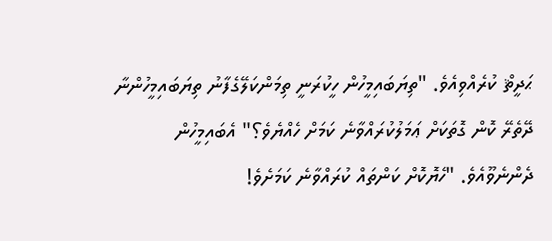ޙަދީޘް ކުރެއްވިއެވެ. "ތިޔަބައިމީހުން ހީކުރަނީ ތިމަންކަލޭގެފާނު ތިޔަބައިމީހުންނާ ދޭތެރޭ ކޮން ގޮތަކަށް ޢަމަލުކުރައްވާނެ ކަމަށް ހެއްޔެވެ؟" އެބައިމީހުން ދެންނެވޫއެވެ. "ހެޔޮކޮށް ކަންތައް ކުރައްވާނެ ކަމަށެވެ!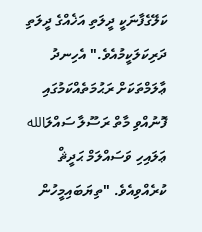ކަލޭގެފާނަކީ ދީލަތި އަޚެއްގެ ދީލަތި ދަރިކަލަކީމުއެވެ." އެހިނދު ޢާލަމްތަކަށް ރަޙުމަތެއްކަމުގައި ފޮނުއްވި މާތް ރަސޫލާ ސައްލަالله ޢަލައިހި ވަސައްލަމް ޙަދީޘް ކުރެއްވިއެވެ. "ތިޔަބައިމީހުން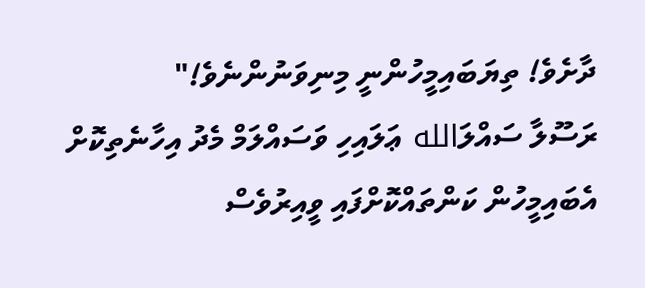ދާށެވެ! ތިޔަބައިމީހުންނީ މިނިވަނުންނެވެ!"
ރަސޫލާ ސައްލަالله ޢަލައިހި ވަސައްލަމް މެދު އިހާނެތިކޮށް އެބައިމީހުން ކަންތައްކޮށްފައި ވީއިރުވެސް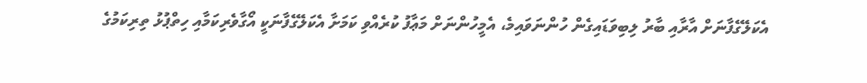އެކަލޭގެފާނަށް އާރާއި ބާރު ލިބިވަޑައިގެން ހުންނަވައިމެ، އެމީހުންނަށް މަޢާފު ކުރެއްވި ކަމަށާ އެކަލޭގެފާނަކީ އޯގާވެރިކަމާއި ހިތްޕުޅު ތިރިކަމުގެ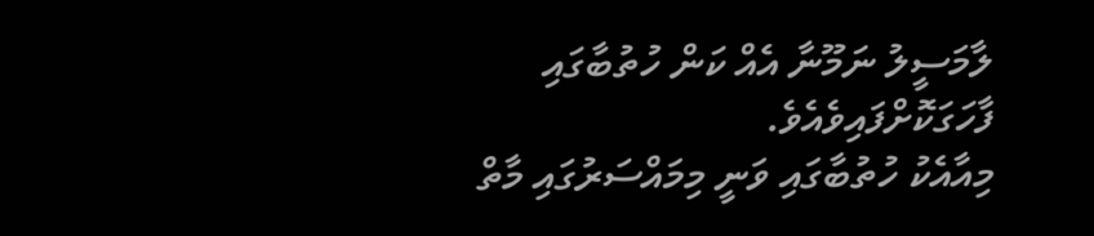ލާމަސީލު ނަމޫނާ އެއް ކަން ހުތުބާގައި ފާހަގަކޮށްފައިވެއެވެ.
މިއާއެކު ހުތުބާގައި ވަނީ މިމައްސަރުގައި މާތް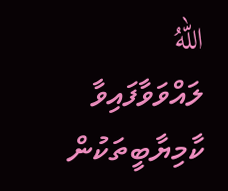اللهُ ލައްވަވާފައިވާ ކާމިޔާބީތަކުން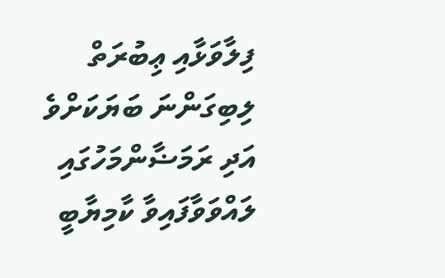ފިލާވަޅާއި ޢިބުރަތް ލިބިގަންނަ ބަޔަކަށްވެ އަދި ރަމަޟާންމަހުގައި ލައްވަވާފައިވާ ކާމިޔާބީ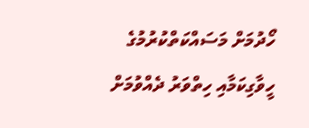ހޯދުމަށް މަސައްކަތްކުރުމުގެ ހީވާގިކަމާއި ހިތްވަރު ދެއްވުމަށް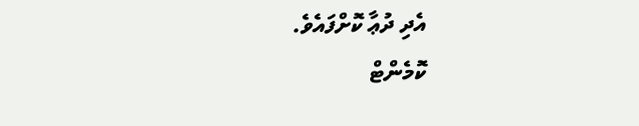އެދި ދުޢާ ކޮށްފައެވެ.
ކޮމެންޓް